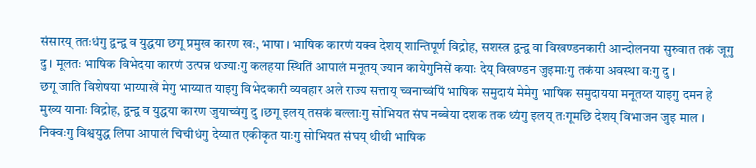संसारय् ततःधंगु द्वन्द्व व युद्धया छगू प्रमुख कारण खः, भाषा । भाषिक कारणं यक्व देशय् शान्तिपूर्ण विद्रोह, सशस्त्र द्वन्द्व वा विखण्डनकारी आन्दोलनया सुरुवात तकं जूगु दु । मूलतः भाषिक विभेदया कारणं उत्पन्न थज्याःगु कलहया स्थितिं आपालं मनूतय् ज्यान कायेगुनिसें कयाः देय् विखण्डन जुइमाःगु तकंया अवस्था वःगु दु ।
छगू जाति विशेषया भाय्पाखें मेगु भाय्यात याइगु विभेदकारी व्यवहार अले राज्य सत्ताय् च्वनाच्वंपिं भाषिक समुदायं मेमेगु भाषिक समुदायया मनूतय्त याइगु दमन हे मुख्य यानाः विद्रोह, द्वन्द्व व युद्धया कारण जुयाच्वंगु दु ।छगू इलय् तसकं बल्लाःगु सोभियत संघ नब्बेया दशक तक थ्यंगु इलय् तःगूमछि देशय् विभाजन जुइ माल । निक्वःगु विश्वयुद्ध लिपा आपालं चिचीधंगु देय्यात एकीकृत याःगु सोभियत संघय् थीथी भाषिक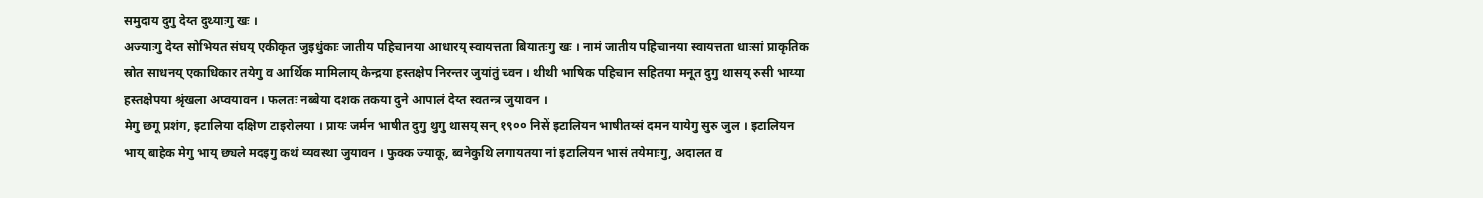समुदाय दुगु देय्त दुथ्याःगु खः ।
अज्याःगु देय्त सोभियत संघय् एकीकृत जुइधुंकाः जातीय पहिचानया आधारय् स्वायत्तता बियातःगु खः । नामं जातीय पहिचानया स्वायत्तता धाःसां प्राकृतिक स्रोत साधनय् एकाधिकार तयेगु व आर्थिक मामिलाय् केन्द्रया हस्तक्षेप निरन्तर जुयांतुं च्वन । थीथी भाषिक पहिचान सहितया मनूत दुगु थासय् रुसी भाय्या हस्तक्षेपया श्रृंखला अप्वयावन । फलतः नब्बेया दशक तकया दुने आपालं देय्त स्वतन्त्र जुयावन ।
मेगु छगू प्रशंग, इटालिया दक्षिण टाइरोलया । प्रायः जर्मन भाषीत दुगु थुगु थासय् सन् १९०० निसें इटालियन भाषीतय्सं दमन यायेगु सुरु जुल । इटालियन भाय् बाहेक मेगु भाय् छ्यले मदइगु कथं व्यवस्था जुयावन । फुक्क ज्याकू, ब्वनेकुथि लगायतया नां इटालियन भासं तयेमाःगु, अदालत व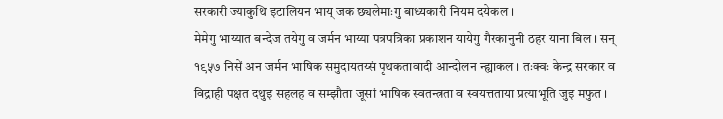सरकारी ज्याकुथि इटालियन भाय् जक छ्यलेमाःगु बाध्यकारी नियम दयेकल ।
मेमेगु भाय्यात बन्देज तयेगु व जर्मन भाय्या पत्रपत्रिका प्रकाशन यायेगु गैरकानुनी ठहर याना बिल । सन् १९५७ निसें अन जर्मन भाषिक समुदायतय्सं पृथकतावादी आन्दोलन न्ह्याकल । तःक्वः केन्द्र सरकार व विद्राही पक्षत दथुइ सहलह व सम्झौता जूसां भाषिक स्वतन्त्रता व स्वयत्तताया प्रत्याभूति जुइ मफुत ।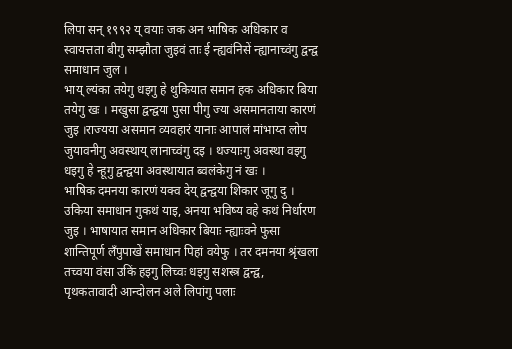लिपा सन् १९९२ य् वयाः जक अन भाषिक अधिकार व स्वायत्तता बीगु सम्झौता जुइवं ताः ई न्ह्यवंनिसें न्ह्यानाच्वंगु द्वन्द्व समाधान जुल ।
भाय् ल्यंका तयेगु धइगु हे थुकियात समान हक अधिकार बिया तयेगु खः । मखुसा द्वन्द्वया पुसा पीगु ज्या असमानताया कारणं जुइ ।राज्यया असमान व्यवहारं यानाः आपालं मांभाय्त लोप जुयावनीगु अवस्थाय् लानाच्वंगु दइ । थज्याःगु अवस्था वइगु धइगु हे न्हूगु द्वन्द्वया अवस्थायात ब्वलंकेगु नं खः ।
भाषिक दमनया कारणं यक्व देय् द्वन्द्वया शिकार जूगु दु । उकिया समाधान गुकथं याइ, अनया भविष्य वहे कथं निर्धारण जुइ । भाषायात समान अधिकार बियाः न्ह्याःवने फुसा शान्तिपूर्ण लँपुपाखें समाधान पिहां वयेफु । तर दमनया श्रृंखला तच्वया वंसा उकिं हइगु लिच्वः धइगु सशस्त्र द्वन्द्व, पृथकतावादी आन्दोलन अले लिपांगु पलाः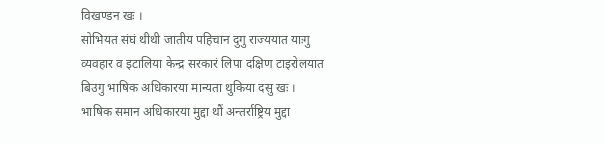विखण्डन खः ।
सोभियत संघं थीथी जातीय पहिचान दुगु राज्ययात याःगु व्यवहार व इटालिया केन्द्र सरकारं लिपा दक्षिण टाइरोलयात बिउगु भाषिक अधिकारया मान्यता थुकिया दसु खः । भाषिक समान अधिकारया मुद्दा थौं अन्तर्राष्ट्रिय मुद्दा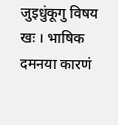जुइधुंकूगु विषय खः । भाषिक दमनया कारणं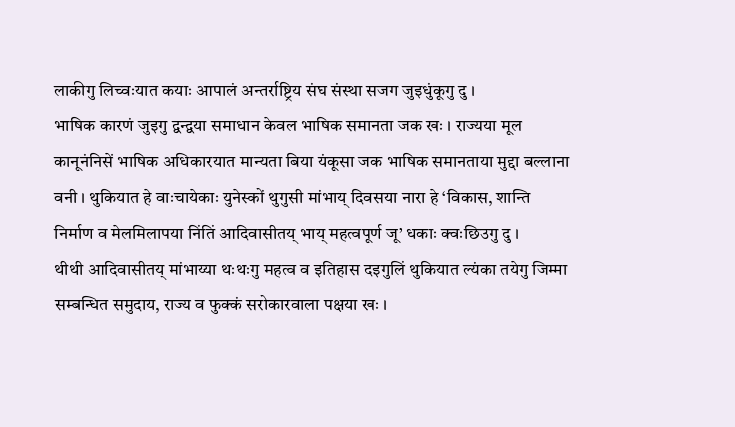लाकीगु लिच्वःयात कयाः आपालं अन्तर्राष्ट्रिय संघ संस्था सजग जुइधुंकूगु दु ।
भाषिक कारणं जुइगु द्वन्द्वया समाधान केवल भाषिक समानता जक खः । राज्यया मूल कानूनंनिसें भाषिक अधिकारयात मान्यता बिया यंकूसा जक भाषिक समानताया मुद्दा बल्लाना वनी । थुकियात हे वाःचायेकाः युनेस्कों थुगुसी मांभाय् दिवसया नारा हे ‘विकास, शान्ति निर्माण व मेलमिलापया निंतिं आदिवासीतय् भाय् महत्वपूर्ण जू’ धकाः क्वःछिउगु दु ।
थीथी आदिवासीतय् मांभाय्या थःथःगु महत्व व इतिहास दइगुलिं थुकियात ल्यंका तयेगु जिम्मा सम्बन्धित समुदाय, राज्य व फुक्कं सरोकारवाला पक्षया खः ।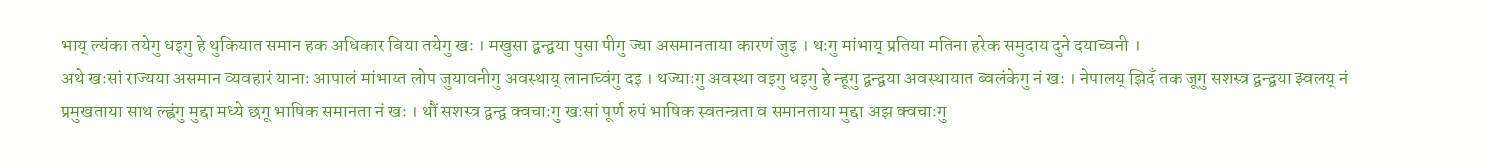भाय् ल्यंका तयेगु धइगु हे थुकियात समान हक अधिकार बिया तयेगु खः । मखुसा द्वन्द्वया पुसा पीगु ज्या असमानताया कारणं जुइ । थःगु मांभाय् प्रतिया मतिना हरेक समुदाय दुने दयाच्वनी ।
अथे खःसां राज्यया असमान व्यवहारं यानाः आपालं मांभाय्त लोप जुयावनीगु अवस्थाय् लानाच्वंगु दइ । थज्याःगु अवस्था वइगु धइगु हे न्हूगु द्वन्द्वया अवस्थायात ब्वलंकेगु नं खः । नेपालय् झिदँ तक जूगु सशस्त्र द्वन्द्वया झ्वलय् नं प्रमुखताया साथ ल्ह्वंगु मुद्दा मध्ये छगू भाषिक समानता नं खः । थौं सशस्त्र द्वन्द्व क्वचाःगु खःसां पूर्ण रुपं भाषिक स्वतन्त्रता व समानताया मुद्दा अझ क्वचाःगु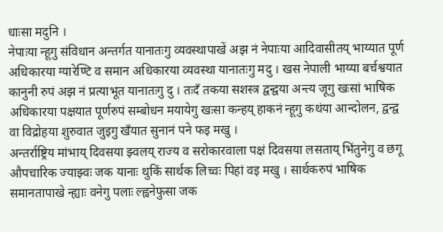धाःसा मदुनि ।
नेपाःया न्हूगु संविधान अन्तर्गत यानातःगु व्यवस्थापाखें अझ नं नेपाःया आदिवासीतय् भाय्यात पूर्ण अधिकारया ग्यारेण्टि व समान अधिकारया व्यवस्था यानातःगु मदु । खस नेपाली भाय्या बर्चश्वयात कानुनी रुपं अझ नं प्रत्याभूत यानातःगु दु । तःदँ तकया सशस्त्र द्वन्द्वया अन्त्य जूगु खःसां भाषिक अधिकारया पक्षयात पूर्णरुपं सम्बोधन मयायेगु खःसा कन्हय् हाकनं न्हूगु कथंया आन्दोलन, द्वन्द्व वा विद्रोहया शुरुवात जुइगु खँयात सुनानं पने फइ मखु ।
अन्तर्राष्ट्रिय मांभाय् दिवसया झ्वलय् राज्य व सरोकारवाला पक्षं दिवसया लसताय् भिंतुनेगु व छगू औपचारिक ज्याझ्वः जक यानाः थुकिं सार्थक लिच्वः पिहां वइ मखु । सार्थकरुपं भाषिक समानतापाखे न्ह्याः वनेगु पलाः ल्ह्वनेफुसा जक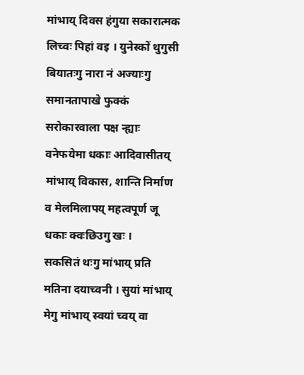मांभाय् दिवस हंगुया सकारात्मक लिच्वः पिहां वइ । युनेस्कों थुगुसी बियातःगु नारा नं अज्याःगु समानतापाखे फुक्कं सरोकारवाला पक्ष न्ह्याः वनेफयेमा धकाः आदिवासीतय् मांभाय् विकास, शान्ति निर्माण व मेलमिलापय् महत्वपूर्ण जू धकाः क्वःछिउगु खः ।
सकसितं थःगु मांभाय् प्रति मतिना दयाच्वनी । सुयां मांभाय् मेगु मांभाय् स्वयां च्वय् वा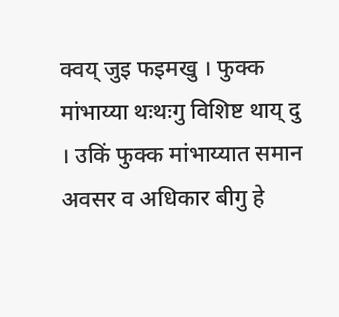क्वय् जुइ फइमखु । फुक्क मांभाय्या थःथःगु विशिष्ट थाय् दु । उकिं फुक्क मांभाय्यात समान अवसर व अधिकार बीगु हे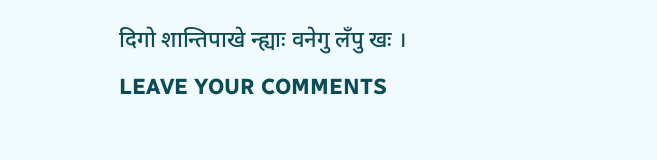दिगो शान्तिपाखे न्ह्याः वनेगु लँपु खः ।
LEAVE YOUR COMMENTS